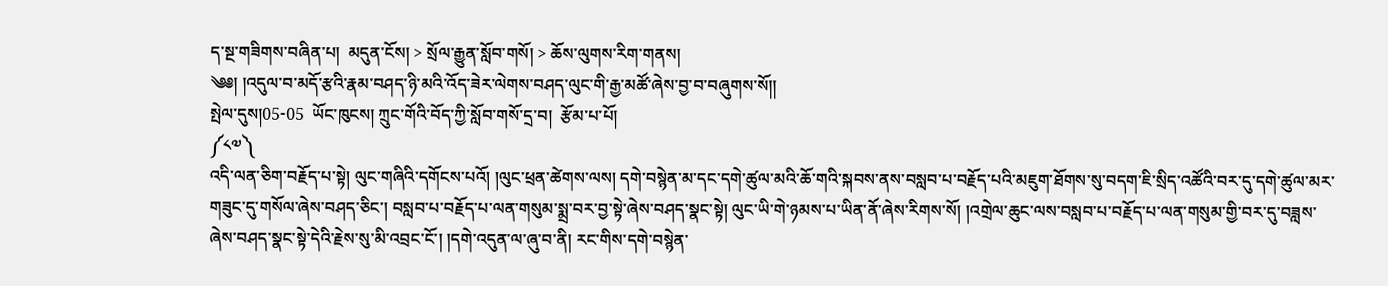ད་སྔ་གཟིགས་བཞིན་པ།  མདུན་ངོས། > སྲོལ་རྒྱུན་སློབ་གསོ། > ཆོས་ལུགས་རིག་གནས།
༄༅། །འདུལ་བ་མདོ་རྩའི་རྣམ་བཤད་ཉི་མའི་འོད་ཟེར་ལེགས་བཤད་ལུང་གི་རྒྱ་མཚོ་ཞེས་བྱ་བ་བཞུགས་སོ།།
སྤེལ་དུས།05-05  ཡོང་ཁུངས། ཀྲུང་གོའི་བོད་ཀྱི་སློབ་གསོ་དྲ་བ།  རྩོམ་པ་པོ།
༼༨༧༽
འདི་ལན་ཅིག་བརྗོད་པ་སྟེ། ལུང་གཞིའི་དགོངས་པའོ། །ལུང་ཕྲན་ཚེགས་ལས། དགེ་བསྙེན་མ་དང་དགེ་ཚུལ་མའི་ཆོ་གའི་སྐབས་ནས་བསླབ་པ་བརྗོད་པའི་མཇུག་ཐོགས་སུ་བདག་ཇི་སྲིད་འཚོའི་བར་དུ་དགེ་ཚུལ་མར་གཟུང་དུ་གསོལ་ཞེས་བཤད་ཅིང་། བསླབ་པ་བརྗོད་པ་ལན་གསུམ་སྨྲ་བར་བྱ་སྟེ་ཞེས་བཤད་སྣང་སྟེ། ལུང་ཡི་གེ་ཉམས་པ་ཡིན་ནོ་ཞེས་རིགས་སོ། །འགྲེལ་ཆུང་ལས་བསླབ་པ་བརྗོད་པ་ལན་གསུམ་གྱི་བར་དུ་བཟླས་ཞེས་བཤད་སྣང་སྟེ་དེའི་རྗེས་སུ་མི་འབྲང་ངོ་། །དགེ་འདུན་ལ་ཞུ་བ་ནི། རང་གིས་དགེ་བསྙེན་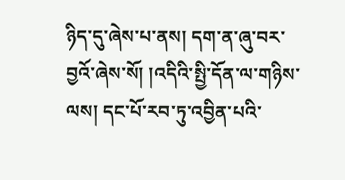ཉིད་དུ་ཞེས་པ་ནས། དག་ན་ཞུ་བར་བྱའོ་ཞེས་སོ། །འདིའི་སྤྱི་དོན་ལ་གཉིས་ལས། དང་པོ་རབ་ཏུ་འབྱིན་པའི་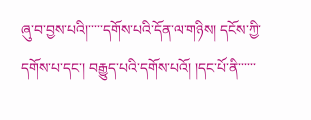ཞུ་བ་བྱས་པའི།་་་་་དགོས་པའི་དོན་ལ་གཉིས། དངོས་ཀྱི་དགོས་པ་དང་། བརྒྱུད་པའི་དགོས་པའོ། །དང་པོ་ནི་་་་་་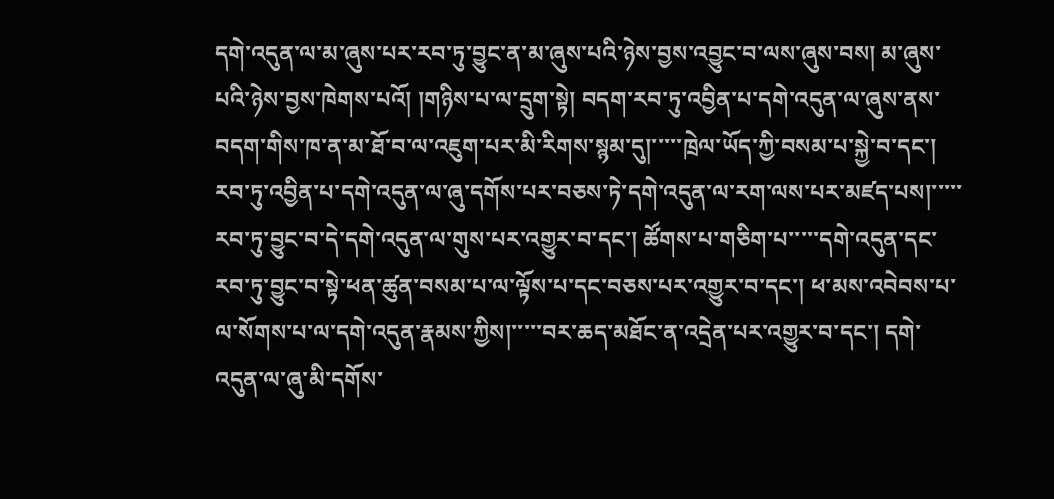དགེ་འདུན་ལ་མ་ཞུས་པར་རབ་ཏུ་བྱུང་ན་མ་ཞུས་པའི་ཉེས་བྱས་འབྱུང་བ་ལས་ཞུས་བས། མ་ཞུས་པའི་ཉེས་བྱས་ཁེགས་པའོ། །གཉིས་པ་ལ་དྲུག་སྟེ། བདག་རབ་ཏུ་འབྱིན་པ་དགེ་འདུན་ལ་ཞུས་ནས་བདག་གིས་ཁ་ན་མ་ཐོ་བ་ལ་འཇུག་པར་མི་རིགས་སྙམ་དུ།་་་་་ཁྲེལ་ཡོད་ཀྱི་བསམ་པ་སྐྱེ་བ་དང་། རབ་ཏུ་འབྱིན་པ་དགེ་འདུན་ལ་ཞུ་དགོས་པར་བཅས་ཏེ་དགེ་འདུན་ལ་རག་ལས་པར་མཛད་པས།་་་་་རབ་ཏུ་བྱུང་བ་དེ་དགེ་འདུན་ལ་གུས་པར་འགྱུར་བ་དང་། ཚོགས་པ་གཅིག་པ་་་་་དགེ་འདུན་དང་རབ་ཏུ་བྱུང་བ་སྟེ་ཕན་ཚུན་བསམ་པ་ལ་ལྟོས་པ་དང་བཅས་པར་འགྱུར་བ་དང་། ཕ་མས་འབེབས་པ་ལ་སོགས་པ་ལ་དགེ་འདུན་རྣམས་ཀྱིས།་་་་་བར་ཆད་མཐོང་ན་འདྲེན་པར་འགྱུར་བ་དང་། དགེ་འདུན་ལ་ཞུ་མི་དགོས་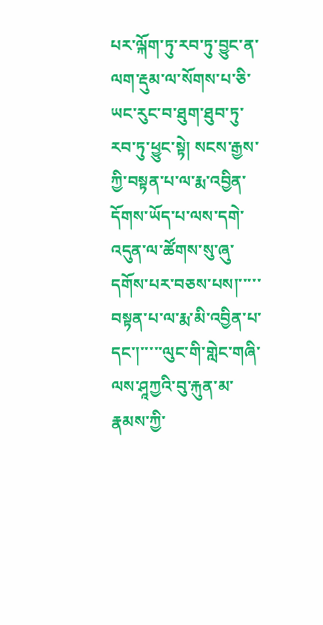པར་ལྐོག་ཏུ་རབ་ཏུ་བྱུང་ན་ལག་རྡུམ་ལ་སོགས་པ་ཅི་ཡང་རུང་བ་ཐུག་ཐུབ་ཏུ་རབ་ཏུ་ཕྱུང་སྟེ། སངས་རྒྱས་ཀྱི་བསྟན་པ་ལ་རྨ་འབྱིན་དོགས་ཡོད་པ་ལས་དགེ་འདུན་ལ་ཚོགས་སུ་ཞུ་དགོས་པར་བཅས་པས།་་་་་བསྟན་པ་ལ་རྨ་མི་འབྱིན་པ་དང་།་་་་་ལུང་གི་གླེང་གཞི་ལས་ཤཱཀྱའི་བུ་རྐུན་མ་རྣམས་ཀྱི་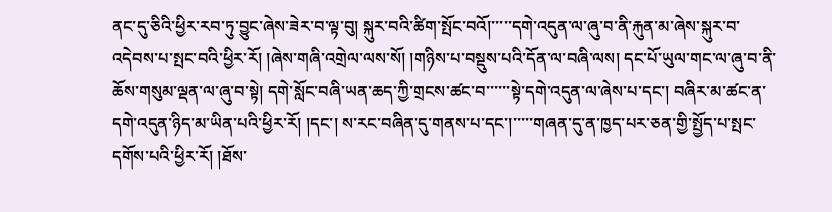ནང་དུ་ཅིའི་ཕྱིར་རབ་ཏུ་བྱུང་ཞེས་ཟེར་བ་ལྟ་བུ། སྐུར་བའི་ཚིག་སྤོང་བའོ།་་་་་དགེ་འདུན་ལ་ཞུ་བ་ནི་རྐུན་མ་ཞེས་སྐུར་བ་འདེབས་པ་སྤང་བའི་ཕྱིར་རོ། །ཞེས་གཞི་འགྲེལ་ལས་སོ། །གཉིས་པ་བསྡུས་པའི་དོན་ལ་བཞི་ལས། དང་པོ་ཡུལ་གང་ལ་ཞུ་བ་ནི་ཆོས་གསུམ་ལྡན་ལ་ཞུ་བ་སྟེ། དགེ་སློང་བཞི་ཡན་ཆད་ཀྱི་གྲངས་ཚང་བ་་་་་་སྟེ་དགེ་འདུན་ལ་ཞེས་པ་དང་། བཞིར་མ་ཚང་ན་དགེ་འདུན་ཉིད་མ་ཡིན་པའི་ཕྱིར་རོ། །དང་། ས་རང་བཞིན་དུ་གནས་པ་དང་།་་་་་གཞན་དུ་ན་ཁྱད་པར་ཅན་གྱི་སྤྱོད་པ་སྤང་དགོས་པའི་ཕྱིར་རོ། །ཐོས་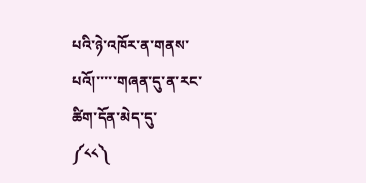པའི་ཉེ་འཁོར་ན་གནས་པའོ།་་་་་གཞན་དུ་ན་རང་ཚིག་དོན་མེད་དུ་
༼༨༨༽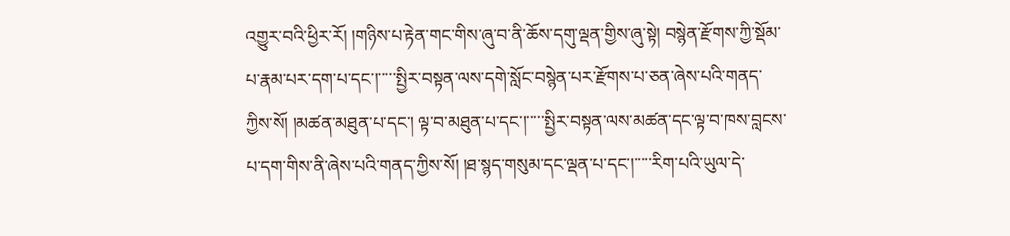འགྱུར་བའི་ཕྱིར་རོ། །གཉིས་པ་རྟེན་གང་གིས་ཞུ་བ་ནི་ཆོས་དགུ་ལྡན་གྱིས་ཞུ་སྟེ། བསྙེན་རྫོགས་ཀྱི་སྡོམ་པ་རྣམ་པར་དག་པ་དང་།་་་་་སྤྱིར་བསྟན་ལས་དགེ་སློང་བསྙེན་པར་རྫོགས་པ་ཅན་ཞེས་པའི་གནད་ཀྱིས་སོ། །མཚན་མཐུན་པ་དང་། ལྟ་བ་མཐུན་པ་དང་།་་་་་སྤྱིར་བསྟན་ལས་མཚན་དང་ལྟ་བ་ཁས་བླངས་པ་དག་གིས་ནི་ཞེས་པའི་གནད་ཀྱིས་སོ། །ཐ་སྙད་གསུམ་དང་ལྡན་པ་དང་།་་་་་རིག་པའི་ཡུལ་དེ་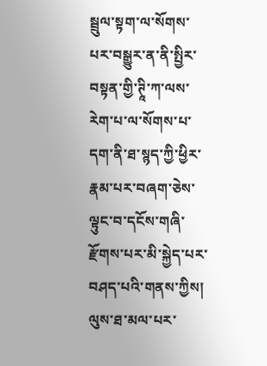སྦྲུལ་སྟག་ལ་སོགས་པར་བསྒྱུར་ན་ནི་སྤྱིར་བསྟན་གྱི་ཊཱི་ཀ་ལས་རེག་པ་ལ་སོགས་པ་དག་ནི་ཐ་སྙད་ཀྱི་ཕྱིར་རྣམ་པར་བཞག་ཅེས་ལྟུང་བ་དངོས་གཞི་རྫོགས་པར་མི་སྐྱེད་པར་བཤད་པའི་གནས་ཀྱིས། ལུས་ཐ་མལ་པར་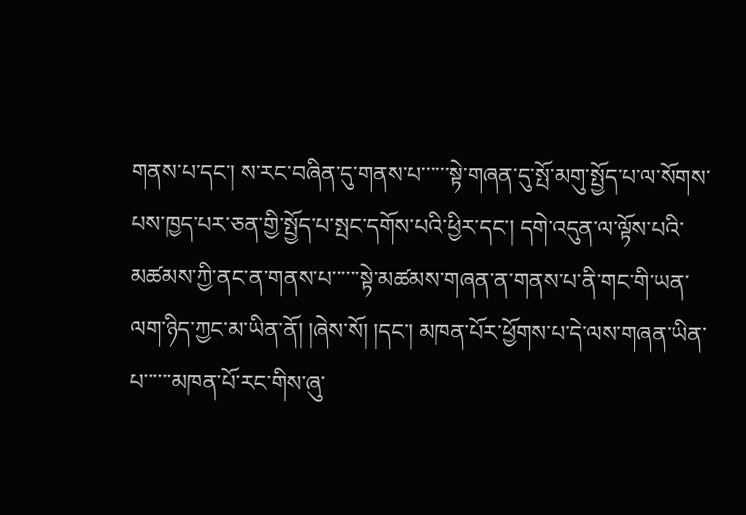གནས་པ་དང་། ས་རང་བཞིན་དུ་གནས་པ་་་་་་སྟེ་གཞན་དུ་སྤོ་མགུ་སྤྱོད་པ་ལ་སོགས་པས་ཁྱད་པར་ཅན་གྱི་སྤྱོད་པ་སྤང་དགོས་པའི་ཕྱིར་དང་། དགེ་འདུན་ལ་ལྟོས་པའི་མཚམས་ཀྱི་ནང་ན་གནས་པ་་་་་་སྟེ་མཚམས་གཞན་ན་གནས་པ་ནི་གང་གི་ཡན་ལག་ཉིད་ཀྱང་མ་ཡིན་ནོ། །ཞེས་སོ། །དང་། མཁན་པོར་ཕྱོགས་པ་དེ་ལས་གཞན་ཡིན་པ་་་་་་མཁན་པོ་རང་གིས་ཞུ་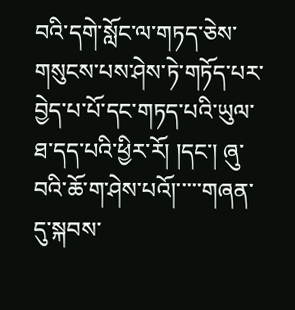བའི་དགེ་སློང་ལ་གཏད་ཅེས་གསུངས་པས་ཤེས་ཏེ་གཏོད་པར་བྱེད་པ་པོ་དང་གཏད་པའི་ཡུལ་ཐ་དད་པའི་ཕྱིར་རོ། །དང་། ཞུ་བའི་ཆོ་ག་ཤེས་པའོ།་་་་་གཞན་དུ་སྐབས་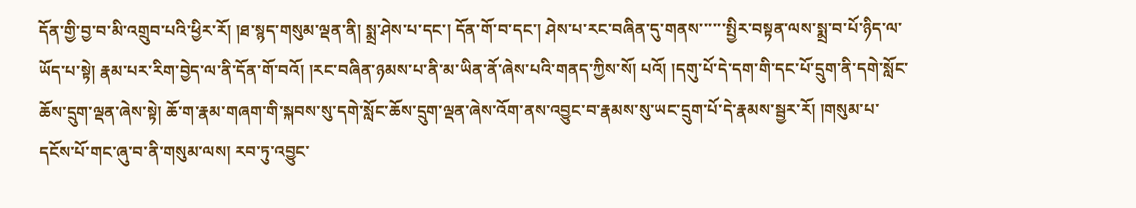དོན་གྱི་བྱ་བ་མི་འགྲུབ་པའི་ཕྱིར་རོ། །ཐ་སྙད་གསུམ་ལྡན་ནི། སྨྲ་ཤེས་པ་དང་། དོན་གོ་བ་དང་། ཤེས་པ་རང་བཞིན་དུ་གནས་་་་་་སྤྱིར་བསྟན་ལས་སྨྲ་བ་པོ་ཉིད་ལ་ཡོད་པ་སྟེ། རྣམ་པར་རིག་བྱེད་ལ་ནི་དོན་གོ་བའོ། །རང་བཞིན་ཉམས་པ་ནི་མ་ཡིན་ནོ་ཞེས་པའི་གནད་ཀྱིས་སོ། པའོ། །དགུ་པོ་དེ་དག་གི་དང་པོ་དྲུག་ནི་དགེ་སློང་ཆོས་དྲུག་ལྡན་ཞེས་སྟེ། ཆོ་ག་རྣམ་གཞག་གི་སྐབས་སུ་དགེ་སློང་ཆོས་དྲུག་ལྡན་ཞེས་འོག་ནས་འབྱུང་བ་རྣམས་སུ་ཡང་དྲུག་པོ་དེ་རྣམས་སྦྱར་རོ། །གསུམ་པ་དངོས་པོ་གང་ཞུ་བ་ནི་གསུམ་ལས། རབ་ཏུ་འབྱུང་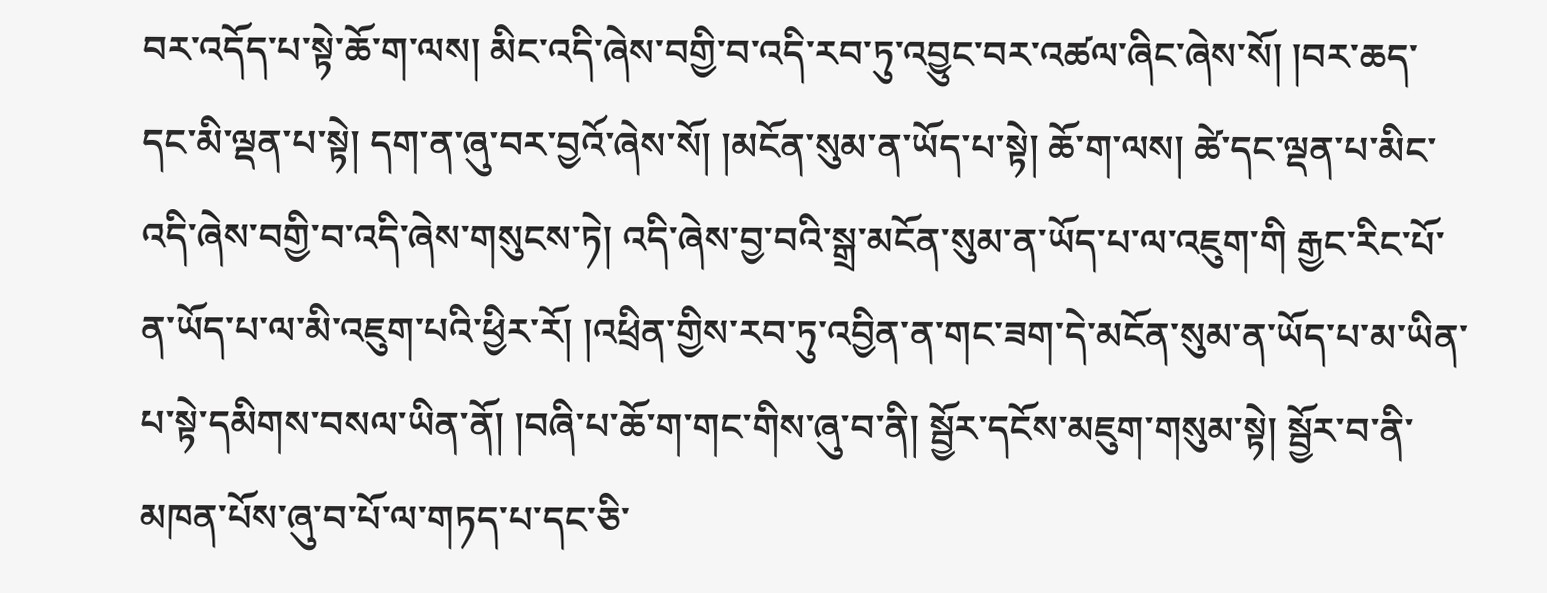བར་འདོད་པ་སྟེ་ཆོ་ག་ལས། མིང་འདི་ཞེས་བགྱི་བ་འདི་རབ་ཏུ་འབྱུང་བར་འཚལ་ཞིང་ཞེས་སོ། །བར་ཆད་དང་མི་ལྡན་པ་སྟེ། དག་ན་ཞུ་བར་བྱའོ་ཞེས་སོ། །མངོན་སུམ་ན་ཡོད་པ་སྟེ། ཆོ་ག་ལས། ཚེ་དང་ལྡན་པ་མིང་འདི་ཞེས་བགྱི་བ་འདི་ཞེས་གསུངས་ཏེ། འདི་ཞེས་བྱ་བའི་སྒྲ་མངོན་སུམ་ན་ཡོད་པ་ལ་འཇུག་གི རྒྱང་རིང་པོ་ན་ཡོད་པ་ལ་མི་འཇུག་པའི་ཕྱིར་རོ། །འཕྲིན་གྱིས་རབ་ཏུ་འབྱིན་ན་གང་ཟག་དེ་མངོན་སུམ་ན་ཡོད་པ་མ་ཡིན་པ་སྟེ་དམིགས་བསལ་ཡིན་ནོ། །བཞི་པ་ཆོ་ག་གང་གིས་ཞུ་བ་ནི། སྦྱོར་དངོས་མཇུག་གསུམ་སྟེ། སྦྱོར་བ་ནི་མཁན་པོས་ཞུ་བ་པོ་ལ་གཏད་པ་དང་ཅི་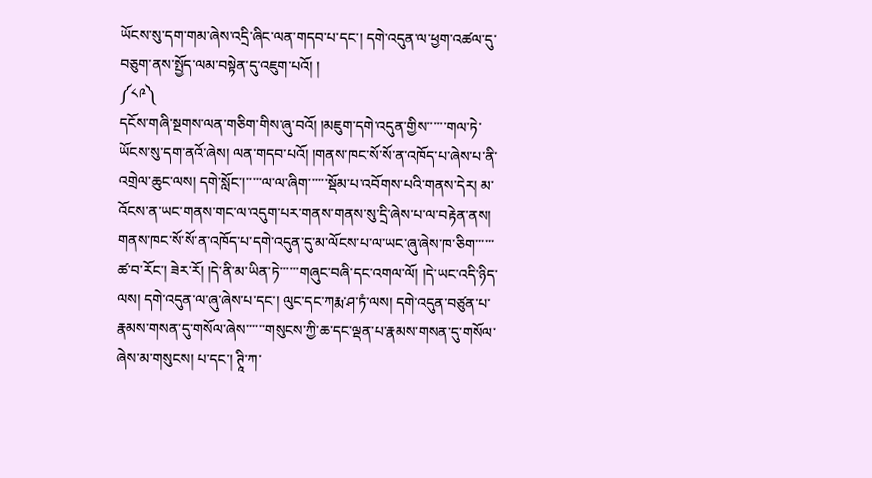ཡོངས་སུ་དག་གམ་ཞེས་འདྲི་ཞིང་ལན་གདབ་པ་དང་། དགེ་འདུན་ལ་ཕྱག་འཚལ་དུ་བཅུག་ནས་སྤྱོད་ལམ་བསྟེན་དུ་འཇུག་པའོ། །
༼༨༩༽
དངོས་གཞི་སྔགས་ལན་གཅིག་གིས་ཞུ་བའོ། །མཇུག་དགེ་འདུན་གྱིས་་་་་་གལ་ཏེ་ཡོངས་སུ་དག་ནའོ་ཞེས། ལན་གདབ་པའོ། །གནས་ཁང་སོ་སོ་ན་འཁོད་པ་ཞེས་པ་ནི་འགྲེལ་ཆུང་ལས། དགེ་སློང་།་་་་་ལ་ལ་ཞིག་་་་་་སྡོམ་པ་འབོགས་པའི་གནས་དེར། མ་འོངས་ན་ཡང་གནས་གང་ལ་འདུག་པར་གནས་གནས་སུ་དྲི་ཞེས་པ་ལ་བརྟེན་ནས། གནས་ཁང་སོ་སོ་ན་འཁོད་པ་དགེ་འདུན་དུ་མ་ལོངས་པ་ལ་ཡང་ཞུ་ཞེས་ཁ་ཅིག་་་་་་ཚ་བ་རོང་། ཟེར་རོ། །དེ་ནི་མ་ཡིན་ཏེ་་་་་་གཞུང་བཞི་དང་འགལ་ལོ། །དེ་ཡང་འདི་ཉིད་ལས། དགེ་འདུན་ལ་ཞུ་ཞེས་པ་དང་། ལུང་དང་ཀརྨ་ཤ་ཏཾ་ལས། དགེ་འདུན་བཙུན་པ་རྣམས་གསན་དུ་གསོལ་ཞེས་་་་་་གསུངས་ཀྱི་ཆ་དང་ལྡན་པ་རྣམས་གསན་དུ་གསོལ་ཞེས་མ་གསུངས། པ་དང་། ཊཱི་ཀ་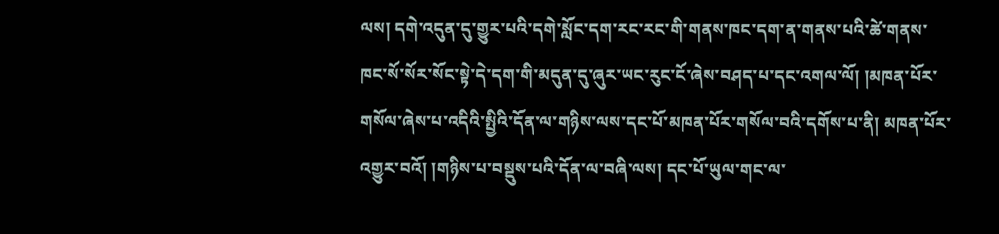ལས། དགེ་འདུན་དུ་གྱུར་པའི་དགེ་སློང་དག་རང་རང་གི་གནས་ཁང་དག་ན་གནས་པའི་ཚེ་གནས་ཁང་སོ་སོར་སོང་སྟེ་དེ་དག་གི་མདུན་དུ་ཞུར་ཡང་རུང་ངོ་ཞེས་བཤད་པ་དང་འགལ་ལོ། །མཁན་པོར་གསོལ་ཞེས་པ་འདིའི་སྤྱིའི་དོན་ལ་གཉིས་ལས་དང་པོ་མཁན་པོར་གསོལ་བའི་དགོས་པ་ནི། མཁན་པོར་འགྱུར་བའོ། །གཉིས་པ་བསྡུས་པའི་དོན་ལ་བཞི་ལས། དང་པོ་ཡུལ་གང་ལ་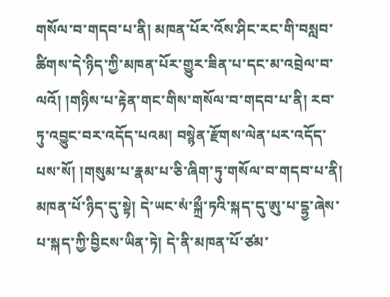གསོལ་བ་གདབ་པ་ནི། མཁན་པོར་འོས་ཤིང་རང་གི་བསླབ་ཚིགས་དེ་ཉིད་ཀྱི་མཁན་པོར་གྱུར་ཟིན་པ་དང་མ་འབྲེལ་བ་ལའོ། །གཉིས་པ་རྟེན་གང་གིས་གསོལ་བ་གདབ་པ་ནི། རབ་ཏུ་འབྱུང་བར་འདོད་པའམ། བསྙེན་རྫོགས་ལེན་པར་འདོད་པས་སོ། །གསུམ་པ་རྣམ་པ་ཅི་ཞིག་ཏུ་གསོལ་བ་གདབ་པ་ནི། མཁན་པོ་ཉིད་དུ་སྟེ། དེ་ཡང་སཾ་སྐྲྀ་ཏའི་སྐད་དུ་ཨུ་པ་དྷྱ་ཞེས་པ་སྐད་ཀྱི་བྱིངས་ཡིན་ཏེ། དེ་ནི་མཁན་པོ་ཙམ་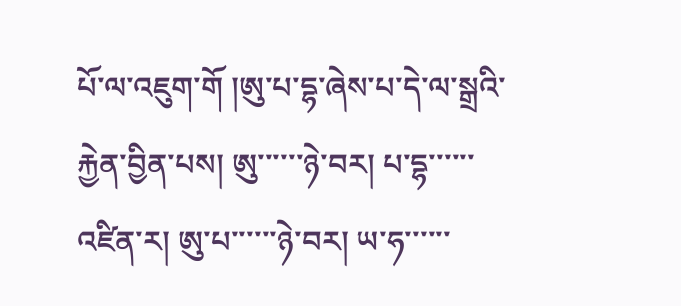པོ་ལ་འཇུག་གོ །ཨུ་པ་དྷ་ཞེས་པ་དེ་ལ་སྒྲའི་རྐྱེན་བྱིན་པས། ཨུ་་་་་་ཉེ་བར། པ་དྷ་་་་་་འཛིན་ར། ཨུ་པ་་་་་་ཉེ་བར། ཡ་ཧ་་་་་་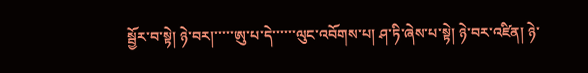སྦྱོར་བ་སྟེ། ཉེ་བར།་་་་་ཨུ་པ་དེ་་་་་་ལུང་འབོགས་པ། ཤ་ཏི་ཞེས་པ་སྟེ། ཉེ་བར་འཛིན། ཉེ་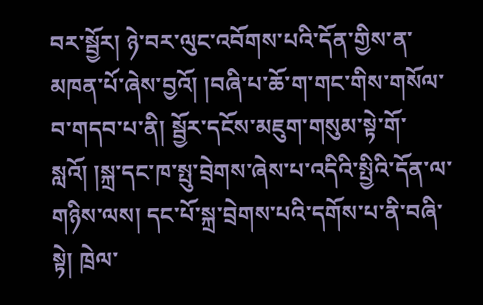བར་སྦྱོར། ཉེ་བར་ལུང་འབོགས་པའི་དོན་གྱིས་ན་མཁན་པོ་ཞེས་བྱའོ། །བཞི་པ་ཆོ་ག་གང་གིས་གསོལ་བ་གདབ་པ་ནི། སྦྱོར་དངོས་མཇུག་གསུམ་སྟེ་གོ་སླའོ། །སྐྲ་དང་ཁ་སྤུ་བྲེགས་ཞེས་པ་འདིའི་སྤྱིའི་དོན་ལ་གཉིས་ལས། དང་པོ་སྐྲ་བྲེགས་པའི་དགོས་པ་ནི་བཞི་སྟེ། ཁྲེལ་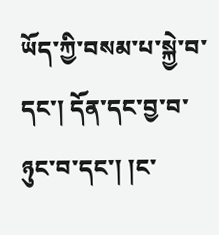ཡོད་ཀྱི་བསམ་པ་སྐྱེ་བ་དང་། དོན་དང་བྱ་བ་ཉུང་བ་དང་། །ང་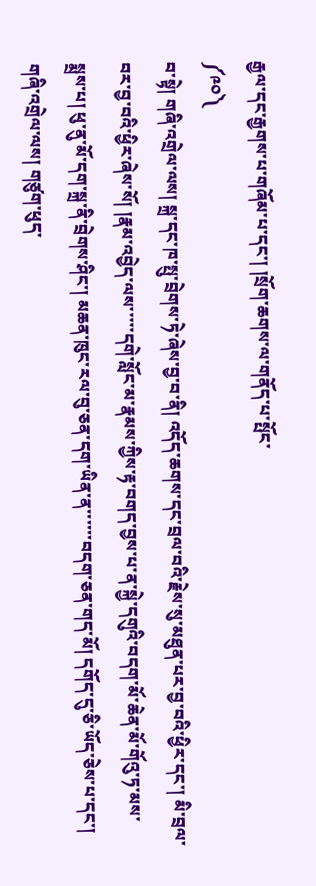རྒྱལ་དང་རྒྱགས་པ་གཞོམ་པ་དང་། །སྲོག་ཆགས་ལ་གནོད་པ་སྤོང་
༼༩༠༽
བ་སྟེ། གཞི་འགྲེལ་ལས། སྐྲ་དང་ཁ་སྤུ་བྲེགས་ཏེ་ཞེས་བྱ་བ་ནི། འདོད་ཆགས་དང་བྲལ་བའི་རྗེས་སུ་མཐུན་པར་བྱ་བའི་ཕྱིར་དང་། མི་བྲལ་བར་བྱ་བའི་ཕྱིར་ཞེས་སོ། །རྣམ་འབྱེད་ལས་་་་་དགེ་སློང་མ་རྣམས་ཀྱིས་རྟ་བགད་བྱས་པ་ན་སྐྱེ་དགུའི་བདག་མོ་ཆེན་མོ་གོའུ་ཏ་མས་སྨྲས་པ། ཕུ་ནུ་མོ་དག་སྐྲ་ནི་བྲེགས་ཤིང་། མཆན་ཁུང་རལ་བུ་ཅན་དག་ཡིན་ན་་་་་་བདག་ཅན་གད་མོ། དགོད་དུ་ཅི་ཡོད་ཅེས་པ་དང་། གཞི་འགྲེལ་ལས། གཙུག་ཕུད་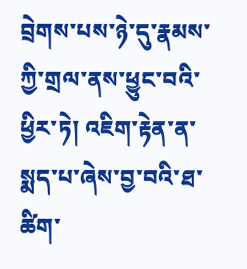བྲེགས་པས་ཉེ་དུ་རྣམས་ཀྱི་གྲལ་ནས་ཕྱུང་བའི་ཕྱིར་ཏེ། འཇིག་རྟེན་ན་སྨད་པ་ཞེས་བྱ་བའི་ཐ་ཚིག་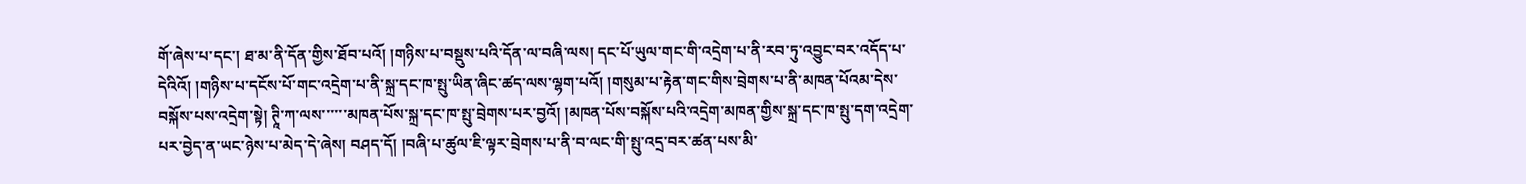གོ་ཞེས་པ་དང་། ཐ་མ་ནི་དོན་གྱིས་ཐོབ་པའོ། །གཉིས་པ་བསྡུས་པའི་དོན་ལ་བཞི་ལས། དང་པོ་ཡུལ་གང་གི་འདྲེག་པ་ནི་རབ་ཏུ་འབྱུང་བར་འདོད་པ་དེའིའོ། །གཉིས་པ་དངོས་པོ་གང་འདྲེག་པ་ནི་སྐྲ་དང་ཁ་སྤུ་ཡིན་ཞིང་ཚད་ལས་ལྷག་པའོ། །གསུམ་པ་རྟེན་གང་གིས་བྲེགས་པ་ནི་མཁན་པོའམ་དེས་བསྐོས་པས་འདྲེག་སྟེ། ཊཱི་ཀ་ལས་་་་་་མཁན་པོས་སྐྲ་དང་ཁ་སྤུ་བྲེགས་པར་བྱའོ། །མཁན་པོས་བསྐོས་པའི་འདྲེག་མཁན་གྱིས་སྐྲ་དང་ཁ་སྤུ་དག་འདྲེག་པར་བྱེད་ན་ཡང་ཉེས་པ་མེད་དེ་ཞེས། བཤད་དོ། །བཞི་པ་ཚུལ་ཇི་ལྟར་བྲེགས་པ་ནི་བ་ལང་གི་སྤུ་འདྲ་བར་ཚན་པས་མི་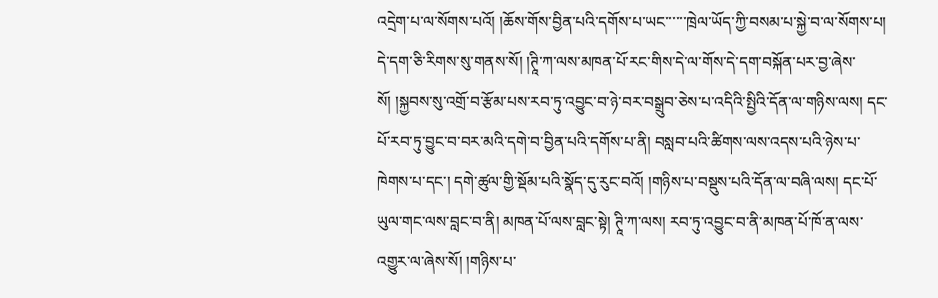འདྲེག་པ་ལ་སོགས་པའོ། །ཆོས་གོས་བྱིན་པའི་དགོས་པ་ཡང་་་་་་ཁྲེལ་ཡོད་ཀྱི་བསམ་པ་སྐྱེ་བ་ལ་སོགས་པ། དེ་དག་ཅི་རིགས་སུ་གནས་སོ། །ཊཱི་ཀ་ལས་མཁན་པོ་རང་གིས་དེ་ལ་གོས་དེ་དག་བསྐོན་པར་བྱ་ཞེས་སོ། །སྐྱབས་སུ་འགྲོ་བ་རྩོམ་པས་རབ་ཏུ་འབྱུང་བ་ཉེ་བར་བསྒྲུབ་ཅེས་པ་འདིའི་སྤྱིའི་དོན་ལ་གཉིས་ལས། དང་པོ་རབ་ཏུ་བྱུང་བ་བར་མའི་དགེ་བ་བྱིན་པའི་དགོས་པ་ནི། བསླབ་པའི་ཚིགས་ལས་འདས་པའི་ཉེས་པ་ཁེགས་པ་དང་། དགེ་ཚུལ་གྱི་སྡོམ་པའི་སྣོད་དུ་རུང་བའོ། །གཉིས་པ་བསྡུས་པའི་དོན་ལ་བཞི་ལས། དང་པོ་ཡུལ་གང་ལས་བླང་བ་ནི། མཁན་པོ་ལས་བླང་སྟེ། ཊཱི་ཀ་ལས། རབ་ཏུ་འབྱུང་བ་ནི་མཁན་པོ་ཁོ་ན་ལས་འགྱུར་ལ་ཞེས་སོ། །གཉིས་པ་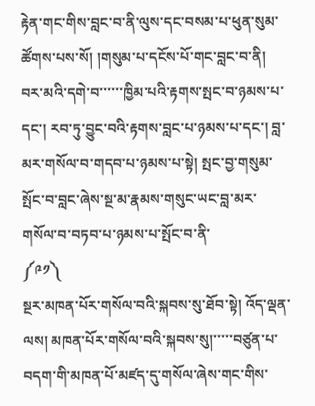རྟེན་གང་གིས་བླང་བ་ནི་ལུས་དང་བསམ་པ་ཕུན་སུམ་ཚོགས་པས་སོ། །གསུམ་པ་དངོས་པོ་གང་བླང་བ་ནི། བར་མའི་དགེ་བ་་་་་་ཁྱིམ་པའི་རྟགས་སྤང་བ་ཉམས་པ་དང་། རབ་ཏུ་བྱུང་བའི་རྟགས་བླང་པ་ཉམས་པ་དང་། བླ་མར་གསོལ་བ་གདབ་པ་ཉམས་པ་སྟེ། སྤང་བྱ་གསུམ་སྤོང་བ་བླང་ཞེས་སྔ་མ་རྣམས་གསུང་ཡང་བླ་མར་གསོལ་བ་བཏབ་པ་ཉམས་པ་སྤོང་བ་ནི་
༼༩༡༽
སྔར་མཁན་པོར་གསོལ་བའི་སྐབས་སུ་ཐོབ་སྟེ། འོད་ལྡན་ལས། མཁན་པོར་གསོལ་བའི་སྐབས་སུ།་་་་་བཙུན་པ་བདག་གི་མཁན་པོ་མཛད་དུ་གསོལ་ཞེས་གང་གིས་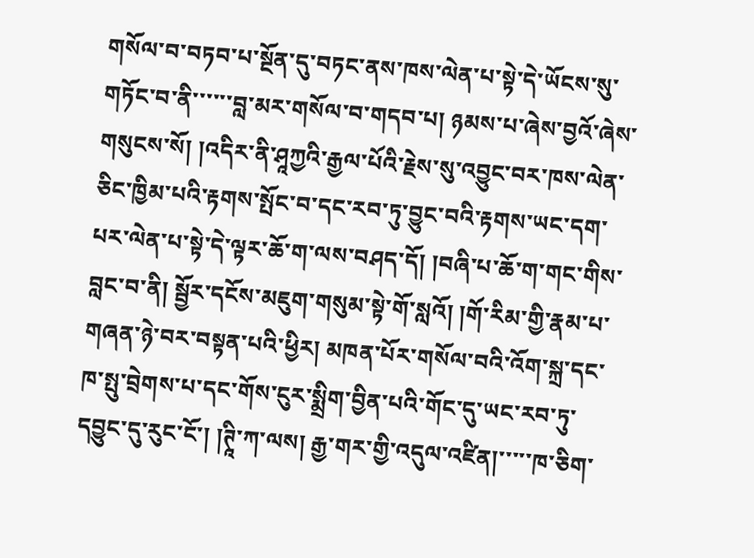གསོལ་བ་བཏབ་པ་སྔོན་དུ་བཏང་ནས་ཁས་ལེན་པ་སྟེ་དེ་ཡོངས་སུ་གཏོང་བ་ནི་་་་་་བླ་མར་གསོལ་བ་གདབ་པ། ཉམས་པ་ཞེས་བྱའོ་ཞེས་གསུངས་སོ། །འདིར་ནི་ཤཱཀྱའི་རྒྱལ་པོའི་རྗེས་སུ་འབྱུང་བར་ཁས་ལེན་ཅིང་ཁྱིམ་པའི་རྟགས་སྤོང་བ་དང་རབ་ཏུ་བྱུང་བའི་རྟགས་ཡང་དག་པར་ལེན་པ་སྟེ་དེ་ལྟར་ཆོ་ག་ལས་བཤད་དོ། །བཞི་པ་ཆོ་ག་གང་གིས་བླང་བ་ནི། སྦྱོར་དངོས་མཇུག་གསུམ་སྟེ་གོ་སླའོ། །གོ་རིམ་གྱི་རྣམ་པ་གཞན་ཉེ་བར་བསྟན་པའི་ཕྱིར། མཁན་པོར་གསོལ་བའི་འོག་སྐྲ་དང་ཁ་སྤུ་བྲེགས་པ་དང་གོས་ངུར་སྨྲིག་བྱིན་པའི་གོང་དུ་ཡང་རབ་ཏུ་དབྱུང་དུ་རུང་ངོ་། །ཊཱི་ཀ་ལས། རྒྱ་གར་གྱི་འདུལ་འཛིན།་་་་་ཁ་ཅིག་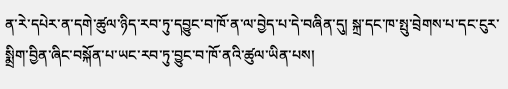ན་རེ་དཔེར་ན་དགེ་ཚུལ་ཉིད་རབ་ཏུ་དབྱུང་བ་ཁོ་ན་ལ་བྱེད་པ་དེ་བཞིན་དུ། སྐྲ་དང་ཁ་སྤུ་བྲེགས་པ་དང་ངུར་སྨྲིག་བྱིན་ཞིང་བསྐོན་པ་ཡང་རབ་ཏུ་བྱུང་བ་ཁོ་ནའི་ཚུལ་ཡིན་པས།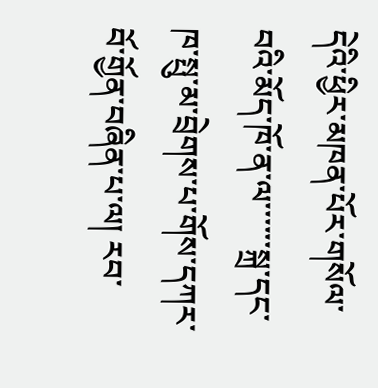དེའི་ཕྱིར་མཁན་པོར་གསོལ་བའི་མོད་ཁོ་ན་ལ་་་་་་སྐྲ་དང་ཁ་སྤུ་མ་བྲེགས་པ་གོས་དཀར་བོ་གྱོན་བཞིན་པ་ལ། རབ་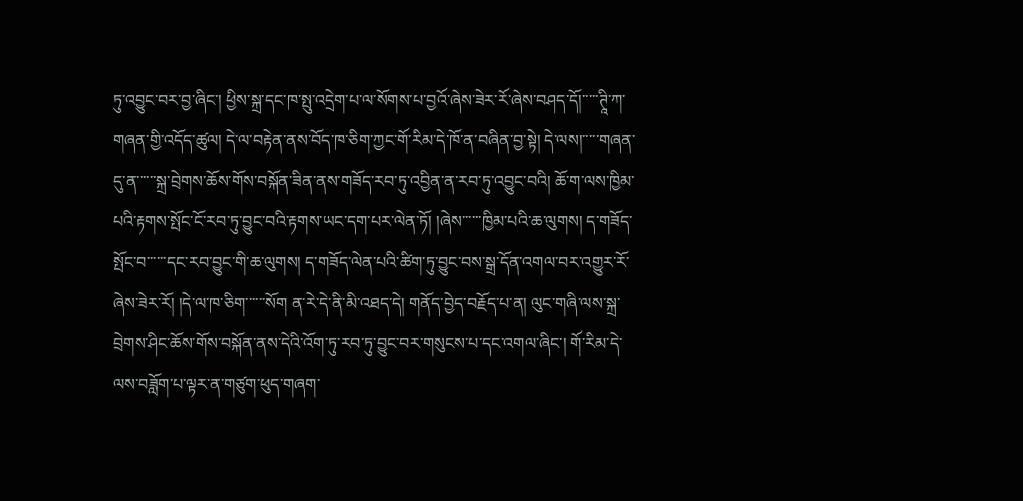ཏུ་འབྱུང་བར་བྱ་ཞིང་། ཕྱིས་སྐྲ་དང་ཁ་སྤུ་འདྲེག་པ་ལ་སོགས་པ་བྱའོ་ཞེས་ཟེར་རོ་ཞེས་བཤད་དོ།་་་་་ཊཱི་ཀ་གཞན་གྱི་འདོད་ཚུལ། དེ་ལ་བརྟེན་ནས་བོད་ཁ་ཅིག་ཀྱང་གོ་རིམ་དེ་ཁོ་ན་བཞིན་བྱ་སྟེ། དེ་ལས།་་་་་གཞན་དུ་ན་་་་་་སྐྲ་བྲེགས་ཆོས་གོས་བསྐོན་ཟིན་ནས་གཟོད་རབ་ཏུ་འབྱིན་ན་རབ་ཏུ་འབྱུང་བའི། ཆོ་ག་ལས་ཁྱིམ་པའི་རྟགས་སྤོང་ངོ་རབ་ཏུ་བྱུང་བའི་རྟགས་ཡང་དག་པར་ལེན་ཏོ། །ཞེས་་་་་་ཁྱིམ་པའི་ཆ་ལུགས། ད་གཟོད་སྤོང་བ་་་་་་དང་རབ་བྱུང་གི་ཆ་ལུགས། ད་གཟོད་ལེན་པའི་ཚིག་ཏུ་བྱུང་བས་སྒྲ་དོན་འགལ་བར་འགྱུར་རོ་ཞེས་ཟེར་རོ། །དེ་ལ་ཁ་ཅིག་་་་་་སོག ན་རེ་དེ་ནི་མི་འཐད་དེ། གནོད་བྱེད་བརྗོད་པ་ན། ལུང་གཞི་ལས་སྐྲ་བྲེགས་ཤིང་ཆོས་གོས་བསྐོན་ནས་དེའི་འོག་ཏུ་རབ་ཏུ་བྱུང་བར་གསུངས་པ་དང་འགལ་ཞིང་། གོ་རིམ་དེ་ལས་བཟློག་པ་ལྟར་ན་གཙུག་ཕུད་གཞག་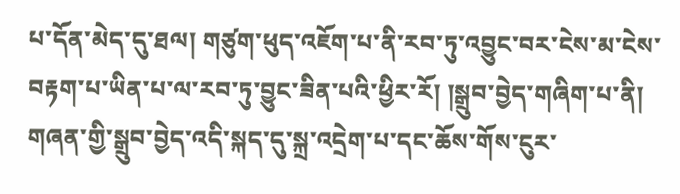པ་དོན་མེད་དུ་ཐལ། གཙུག་ཕུད་འཇོག་པ་ནི་རབ་ཏུ་འབྱུང་བར་ངེས་མ་ངེས་བརྟག་པ་ཡིན་པ་ལ་རབ་ཏུ་བྱུང་ཟིན་པའི་ཕྱིར་རོ། །སྒྲུབ་བྱེད་གཞིག་པ་ནི། གཞན་གྱི་སྒྲུབ་བྱེད་འདི་སྐད་དུ་སྐྲ་འདྲེག་པ་དང་ཆོས་གོས་ངུར་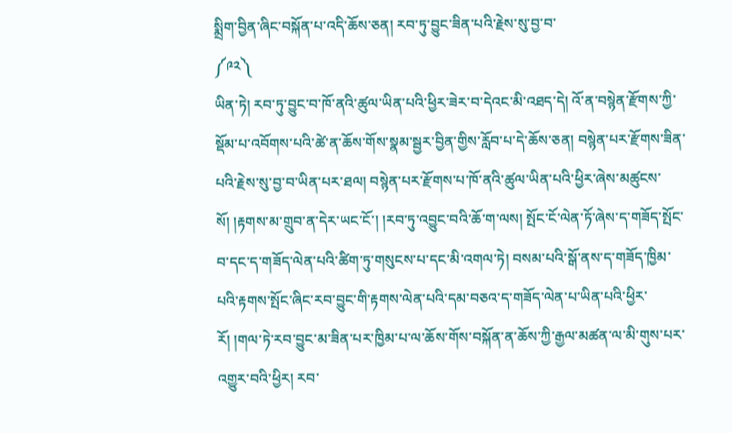སྨྲིག་བྱིན་ཞིང་བསྐོན་པ་འདི་ཆོས་ཅན། རབ་ཏུ་བྱུང་ཟིན་པའི་རྗེས་སུ་བྱ་བ་
༼༩༢༽
ཡིན་ཏེ། རབ་ཏུ་བྱུང་བ་ཁོ་ནའི་ཚུལ་ཡིན་པའི་ཕྱིར་ཟེར་བ་དེའང་མི་འཐད་དེ། འོ་ན་བསྙེན་རྫོགས་ཀྱི་སྡོམ་པ་འབོགས་པའི་ཚེ་ན་ཆོས་གོས་སྣམ་སྦྱར་བྱིན་གྱིས་རློབ་པ་དེ་ཆོས་ཅན། བསྙེན་པར་རྫོགས་ཟིན་པའི་རྗེས་སུ་བྱ་བ་ཡིན་པར་ཐལ། བསྙེན་པར་རྫོགས་པ་ཁོ་ནའི་ཚུལ་ཡིན་པའི་ཕྱིར་ཞེས་མཚུངས་སོ། །རྟགས་མ་གྲུབ་ན་དེར་ཡང་ངོ་། །རབ་ཏུ་འབྱུང་བའི་ཆོ་ག་ལས། སྤོང་ངོ་ལེན་ཏོ་ཞེས་ད་གཟོད་སྤོང་བ་དང་ད་གཟོད་ལེན་པའི་ཚིག་ཏུ་གསུངས་པ་དང་མི་འགལ་ཏེ། བསམ་པའི་སྒོ་ནས་ད་གཟོད་ཁྱིམ་པའི་རྟགས་སྤོང་ཞིང་རབ་བྱུང་གི་རྟགས་ལེན་པའི་དམ་བཅའ་ད་གཟོད་ལེན་པ་ཡིན་པའི་ཕྱིར་རོ། །གལ་ཏེ་རབ་བྱུང་མ་ཟིན་པར་ཁྱིམ་པ་ལ་ཆོས་གོས་བསྐོན་ན་ཆོས་ཀྱི་རྒྱལ་མཚན་ལ་མི་གུས་པར་འགྱུར་བའི་ཕྱིར། རབ་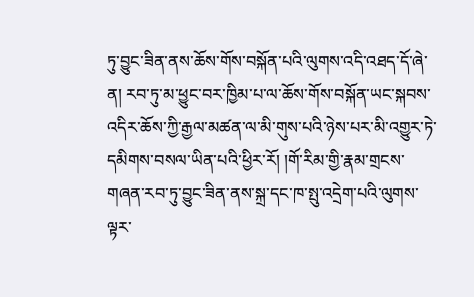ཏུ་བྱུང་ཟིན་ནས་ཆོས་གོས་བསྐོན་པའི་ལུགས་འདི་འཐད་དོ་ཞེ་ན། རབ་ཏུ་མ་ཕྱུང་བར་ཁྱིམ་པ་ལ་ཆོས་གོས་བསྐོན་ཡང་སྐབས་འདིར་ཆོས་ཀྱི་རྒྱལ་མཚན་ལ་མི་གུས་པའི་ཉེས་པར་མི་འགྱུར་ཏེ་དམིགས་བསལ་ཡིན་པའི་ཕྱིར་རོ། །གོ་རིམ་གྱི་རྣམ་གྲངས་གཞན་རབ་ཏུ་བྱུང་ཟིན་ནས་སྐྲ་དང་ཁ་སྤུ་འདྲེག་པའི་ལུགས་ལྟར་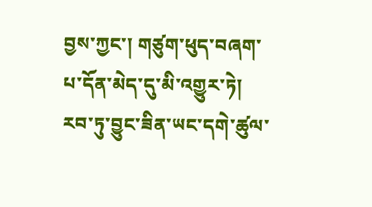བྱས་ཀྱང་། གཙུག་ཕུད་བཞག་པ་དོན་མེད་དུ་མི་འགྱུར་ཏེ། རབ་ཏུ་བྱུང་ཟིན་ཡང་དགེ་ཚུལ་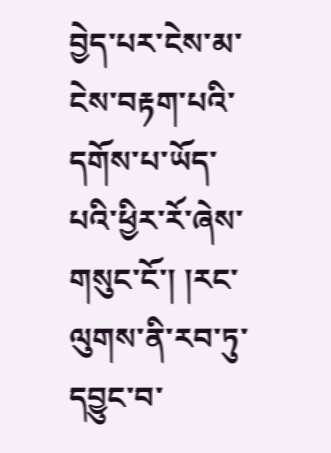བྱེད་པར་ངེས་མ་ངེས་བརྟག་པའི་དགོས་པ་ཡོད་པའི་ཕྱིར་རོ་ཞེས་གསུང་ངོ་། །རང་ལུགས་ནི་རབ་ཏུ་དབྱུང་བ་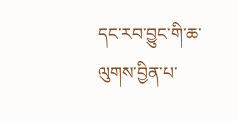དང་རབ་བྱུང་གི་ཆ་ལུགས་བྱིན་པ་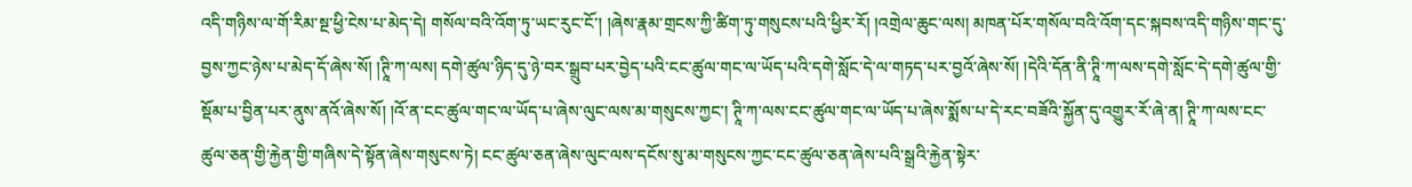འདི་གཉིས་ལ་གོ་རིམ་སྔ་ཕྱི་ངེས་པ་མེད་དེ། གསོལ་བའི་འོག་ཏུ་ཡང་རུང་ངོ་། །ཞེས་རྣམ་གྲངས་ཀྱི་ཚིག་ཏུ་གསུངས་པའི་ཕྱིར་རོ། །འགྲེལ་ཆུང་ལས། མཁན་པོར་གསོལ་བའི་འོག་དང་སྐབས་འདི་གཉིས་གང་དུ་བྱས་ཀྱང་ཉེས་པ་མེད་དོ་ཞེས་སོ། །ཊཱི་ཀ་ལས། དགེ་ཚུལ་ཉིད་དུ་ཉེ་བར་སྒྲུབ་པར་བྱེད་པའི་ངང་ཚུལ་གང་ལ་ཡོད་པའི་དགེ་སློང་དེ་ལ་གཏད་པར་བྱའོ་ཞེས་སོ། །དེའི་དོན་ནི་ཊཱི་ཀ་ལས་དགེ་སློང་དེ་དགེ་ཚུལ་གྱི་སྡོམ་པ་བྱིན་པར་ནུས་ནའོ་ཞེས་སོ། །འོ་ན་ངང་ཚུལ་གང་ལ་ཡོད་པ་ཞེས་ལུང་ལས་མ་གསུངས་ཀྱང་། ཊཱི་ཀ་ལས་ངང་ཚུལ་གང་ལ་ཡོད་པ་ཞེས་སྨོས་པ་དེ་རང་བཟོའི་སྐྱོན་དུ་འགྱུར་རོ་ཞེ་ན། ཊཱི་ཀ་ལས་ངང་ཚུལ་ཅན་གྱི་རྐྱེན་གྱི་གཞིས་དེ་སྟོན་ཞེས་གསུངས་ཏེ། ངང་ཚུལ་ཅན་ཞེས་ལུང་ལས་དངོས་སུ་མ་གསུངས་ཀྱང་ངང་ཚུལ་ཅན་ཞེས་པའི་སྒྲའི་རྐྱེན་སྟེར་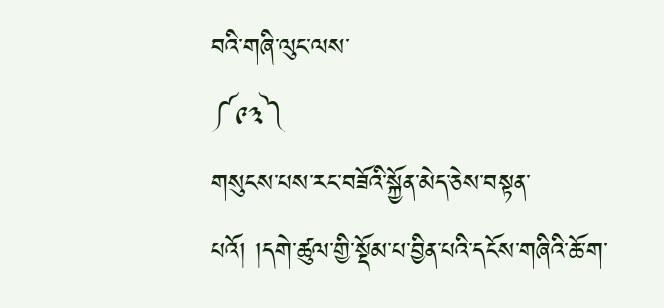བའི་གཞི་ལུང་ལས་
༼༩༣༽
གསུངས་པས་རང་བཟོའི་སྐྱོན་མེད་ཅེས་བསྟན་པའོ། །དགེ་ཚུལ་གྱི་སྡོམ་པ་བྱིན་པའི་དངོས་གཞིའི་ཆོ་ག་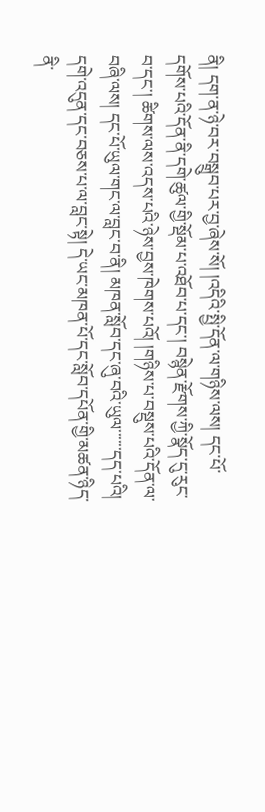ནི། དག་ན་ཉེ་བར་བསྒྲུབ་པར་བྱ་ཞེས་སོ། །འདིའི་སྤྱི་དོན་ལ་གཉིས་ལས། དང་པོ་དགོས་པའི་དོན་ནི་དགེ་ཚུལ་གྱི་སྡོམ་པ་འཐོབ་པ་དང་། བསྙེན་རྫོགས་ཀྱི་སྣོད་དུ་རུང་བ་དང་། ཚིགས་ལས་འདས་པའི་ཉེས་བྱས་ཁེགས་པའོ། །གཉིས་པ་བསྡུས་པའི་དོན་ལ་བཞི་ལས། དང་པོ་ཡུལ་གང་ལ་བླང་བ་ནི། མཁན་སློབ་དང་ཞུ་བའི་ཡུལ་་་་་་དད་པའི། དགེ་འདུན་དང་བཅས་པ་ལ་བླང་སྟེ། དེ་ཡང་མཁན་པོ་དང་སློབ་དཔོན་གྱི་མཚན་ཉིད་ནི་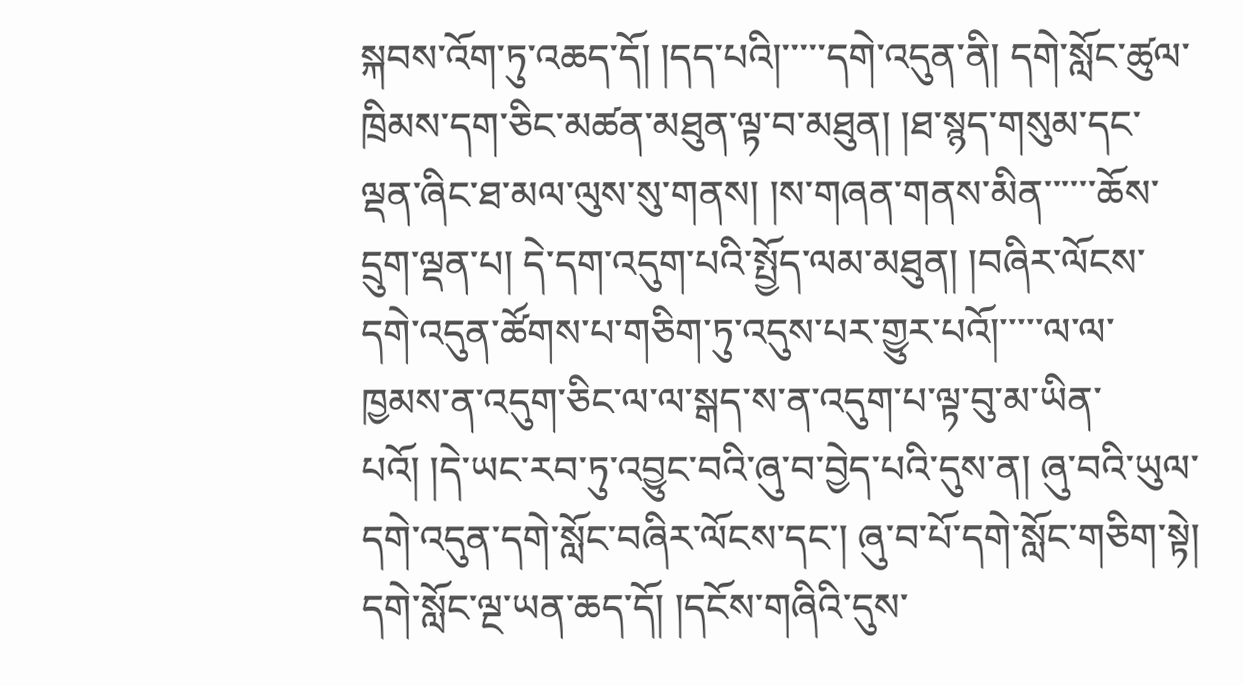སྐབས་འོག་ཏུ་འཆད་དོ། །དད་པའི།་་་་་དགེ་འདུན་ནི། དགེ་སློང་ཚུལ་ཁྲིམས་དག་ཅིང་མཚན་མཐུན་ལྟ་བ་མཐུན། །ཐ་སྙད་གསུམ་དང་ལྡན་ཞིང་ཐ་མལ་ལུས་སུ་གནས། །ས་གཞན་གནས་མིན་་་་་་ཆོས་དྲུག་ལྡན་པ། དེ་དག་འདུག་པའི་སྤྱོད་ལམ་མཐུན། །བཞིར་ལོངས་དགེ་འདུན་ཚོགས་པ་གཅིག་ཏུ་འདུས་པར་གྱུར་པའོ།་་་་་ལ་ལ་ཁྱམས་ན་འདུག་ཅིང་ལ་ལ་སྒད་ས་ན་འདུག་པ་ལྟ་བུ་མ་ཡིན་པའོ། །དེ་ཡང་རབ་ཏུ་འབྱུང་བའི་ཞུ་བ་བྱེད་པའི་དུས་ན། ཞུ་བའི་ཡུལ་དགེ་འདུན་དགེ་སློང་བཞིར་ལོངས་དང་། ཞུ་བ་པོ་དགེ་སློང་གཅིག་སྟེ། དགེ་སློང་ལྔ་ཡན་ཆད་དོ། །དངོས་གཞིའི་དུས་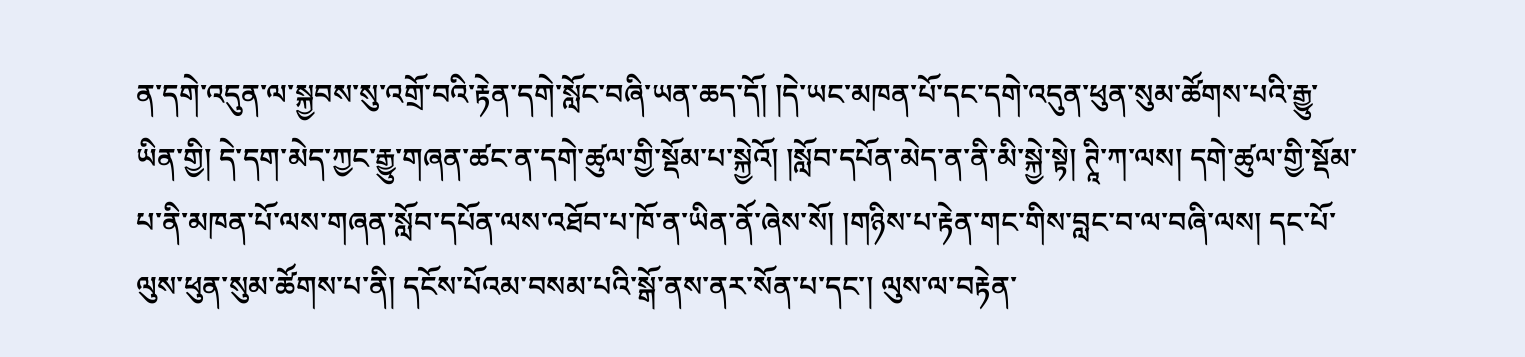ན་དགེ་འདུན་ལ་སྐྱབས་སུ་འགྲོ་བའི་རྟེན་དགེ་སློང་བཞི་ཡན་ཆད་དོ། །དེ་ཡང་མཁན་པོ་དང་དགེ་འདུན་ཕུན་སུམ་ཚོགས་པའི་རྒྱུ་ཡིན་གྱི། དེ་དག་མེད་ཀྱང་རྒྱུ་གཞན་ཚང་ན་དགེ་ཚུལ་གྱི་སྡོམ་པ་སྐྱེའོ། །སློབ་དཔོན་མེད་ན་ནི་མི་སྐྱེ་སྟེ། ཊཱི་ཀ་ལས། དགེ་ཚུལ་གྱི་སྡོམ་པ་ནི་མཁན་པོ་ལས་གཞན་སློབ་དཔོན་ལས་འཐོབ་པ་ཁོ་ན་ཡིན་ནོ་ཞེས་སོ། །གཉིས་པ་རྟེན་གང་གིས་བླང་བ་ལ་བཞི་ལས། དང་པོ་ལུས་ཕུན་སུམ་ཚོགས་པ་ནི། དངོས་པོའམ་བསམ་པའི་སྒོ་ནས་ནར་སོན་པ་དང་། ལུས་ལ་བརྟེན་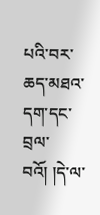པའི་བར་ཆད་མཐའ་དག་དང་བྲལ་བའོ། །དེ་ལ་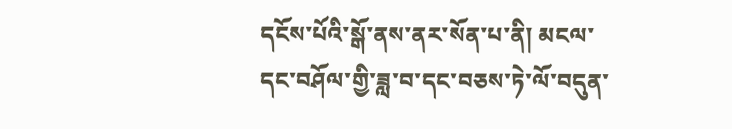དངོས་པོའི་སྒོ་ནས་ནར་སོན་པ་ནི། མངལ་དང་བཤོལ་གྱི་ཟླ་བ་དང་བཅས་ཏེ་ལོ་བདུན་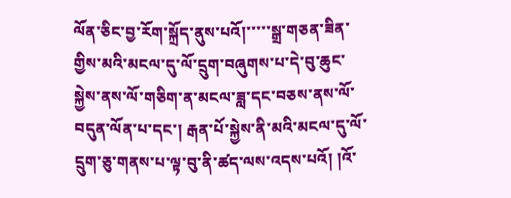ལོན་ཅིང་བྱ་རོག་སྐྲོད་ནུས་པའོ།་་་་་སྒྲ་གཅན་ཟིན་གྱིས་མའི་མངལ་དུ་ལོ་དྲུག་བཞུགས་པ་དེ་བུ་ཆུང་སྐྱེས་ནས་ལོ་གཅིག་ན་མངལ་ཟླ་དང་བཅས་ནས་ལོ་བདུན་ལོན་པ་དང་། རྒན་པོ་སྐྱེས་ནི་མའི་མངལ་དུ་ལོ་དྲུག་ཅུ་གནས་པ་ལྟ་བུ་ནི་ཚད་ལས་འདས་པའོ། །འོ་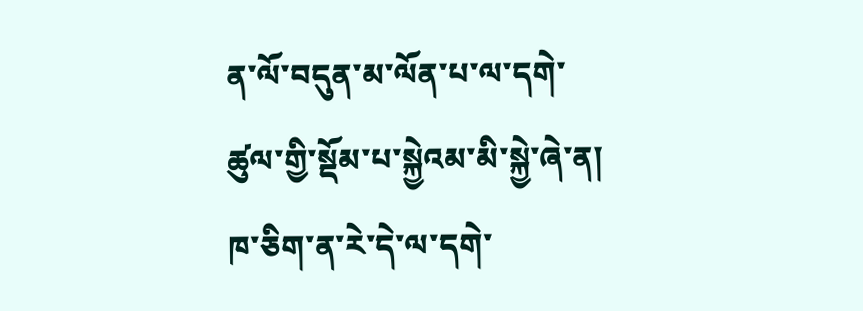ན་ལོ་བདུན་མ་ལོན་པ་ལ་དགེ་ཚུལ་གྱི་སྡོམ་པ་སྐྱེའམ་མི་སྐྱེ་ཞེ་ན། ཁ་ཅིག་ན་རེ་དེ་ལ་དགེ་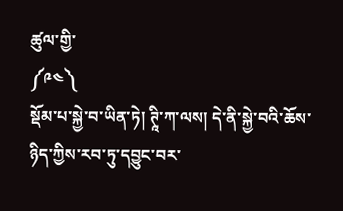ཚུལ་གྱི་
༼༩༤༽
སྡོམ་པ་སྐྱེ་བ་ཡིན་ཏེ། ཊཱི་ཀ་ལས། དེ་ནི་སྐྱེ་བའི་ཆོས་ཉིད་ཀྱིས་རབ་ཏུ་དབྱུང་བར་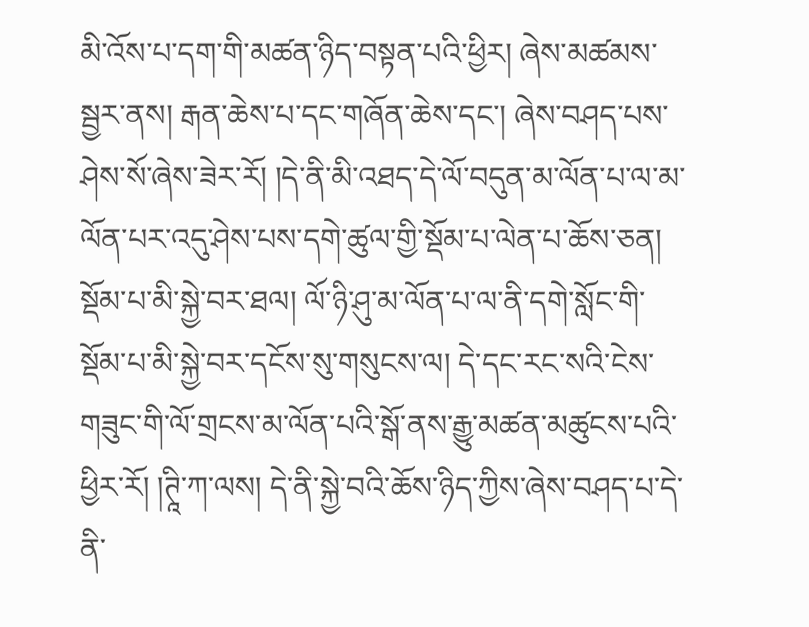མི་འོས་པ་དག་གི་མཚན་ཉིད་བསྟན་པའི་ཕྱིར། ཞེས་མཚམས་སྦྱར་ནས། རྒན་ཆེས་པ་དང་གཞོན་ཆེས་དང་། ཞེས་བཤད་པས་ཤེས་སོ་ཞེས་ཟེར་རོ། །དེ་ནི་མི་འཐད་དེ་ལོ་བདུན་མ་ལོན་པ་ལ་མ་ལོན་པར་འདུ་ཤེས་པས་དགེ་ཚུལ་གྱི་སྡོམ་པ་ལེན་པ་ཆོས་ཅན། སྡོམ་པ་མི་སྐྱེ་བར་ཐལ། ལོ་ཉི་ཤུ་མ་ལོན་པ་ལ་ནི་དགེ་སློང་གི་སྡོམ་པ་མི་སྐྱེ་བར་དངོས་སུ་གསུངས་ལ། དེ་དང་རང་སའི་ངེས་གཟུང་གི་ལོ་གྲངས་མ་ལོན་པའི་སྒོ་ནས་རྒྱུ་མཚན་མཚུངས་པའི་ཕྱིར་རོ། །ཊཱི་ཀ་ལས། དེ་ནི་སྐྱེ་བའི་ཆོས་ཉིད་ཀྱིས་ཞེས་བཤད་པ་དེ་ནི་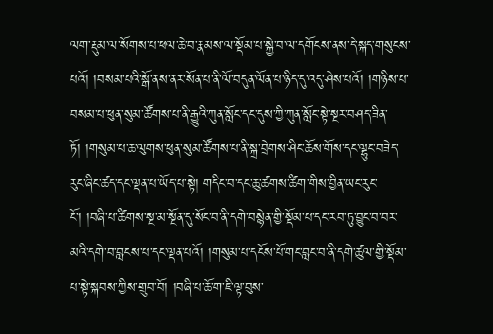ལག་རྡུམ་ལ་སོགས་པ་ཕལ་ཆེ་བ་རྣམས་ལ་སྡོམ་པ་སྐྱེ་བ་ལ་དགོངས་ནས་དེ་སྐད་གསུངས་པའོ། །བསམ་པའི་སྒོ་ནས་ནར་སོན་པ་ནི་ལོ་བདུན་ལོན་པ་ཉིད་དུ་འདུ་ཤེས་པའོ། །གཉིས་པ་བསམ་པ་ཕུན་སུམ་ཚོགས་པ་ནི་རྒྱུའི་ཀུན་སློང་དང་དུས་ཀྱི་ཀུན་སློང་སྟེ་སྔར་བཤད་ཟིན་ཏོ། །གསུམ་པ་ཆ་ལུགས་ཕུན་སུམ་ཚོགས་པ་ནི་སྐྲ་བྲེགས་ཤིང་ཆོས་གོས་དང་ལྷུང་བཟེད་རུང་ཞིང་ཚད་དང་ལྡན་པ་ཡོད་པ་སྟེ། གདིང་བ་དང་ཆུ་ཚགས་ཚིག་གིས་བྱིན་ཡང་རུང་ངོ་། །བཞི་པ་ཚིགས་སྔ་མ་སྔོན་དུ་སོང་བ་ནི་དགེ་བསྙེན་གྱི་སྡོམ་པ་དང་རབ་ཏུ་བྱུང་བ་བར་མའི་དགེ་བ་བླངས་པ་དང་ལྡན་པའོ། །གསུམ་པ་དངོས་པོ་གང་བླང་བ་ནི་དགེ་ཚུལ་གྱི་སྡོམ་པ་སྟེ་སྐབས་ཀྱིས་གྲུབ་བོ། །བཞི་པ་ཆོ་ག་ཇི་ལྟ་བུས་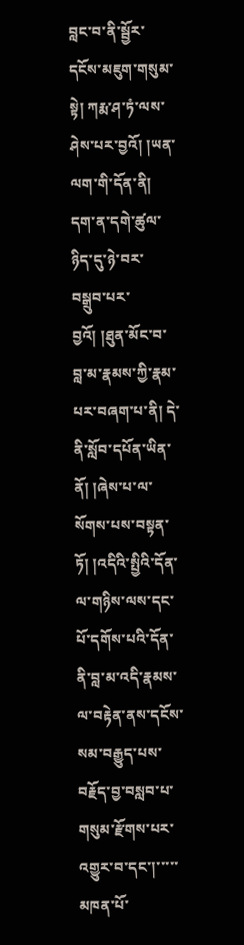བླང་བ་ནི་སྦྱོར་དངོས་མཇུག་གསུམ་སྟེ། ཀརྨ་ཤ་ཏཾ་ལས་ཤེས་པར་བྱའོ། །ཡན་ལག་གི་དོན་ནི། དག་ན་དགེ་ཚུལ་ཉིད་དུ་ཉེ་བར་བསྒྲུབ་པར་བྱའོ། །ཐུན་མོང་བ་བླ་མ་རྣམས་ཀྱི་རྣམ་པར་བཞག་པ་ནི། དེ་ནི་སློབ་དཔོན་ཡིན་ནོ། །ཞེས་པ་ལ་སོགས་པས་བསྟན་ཏོ། །འདིའི་སྤྱིའི་དོན་ལ་གཉིས་ལས་དང་པོ་དགོས་པའི་དོན་ནི་བླ་མ་འདི་རྣམས་ལ་བརྟེན་ནས་དངོས་སམ་བརྒྱུད་པས་བརྗོད་བྱ་བསླབ་པ་གསུམ་རྫོགས་པར་འགྱུར་བ་དང་།་་་་་མཁན་པོ་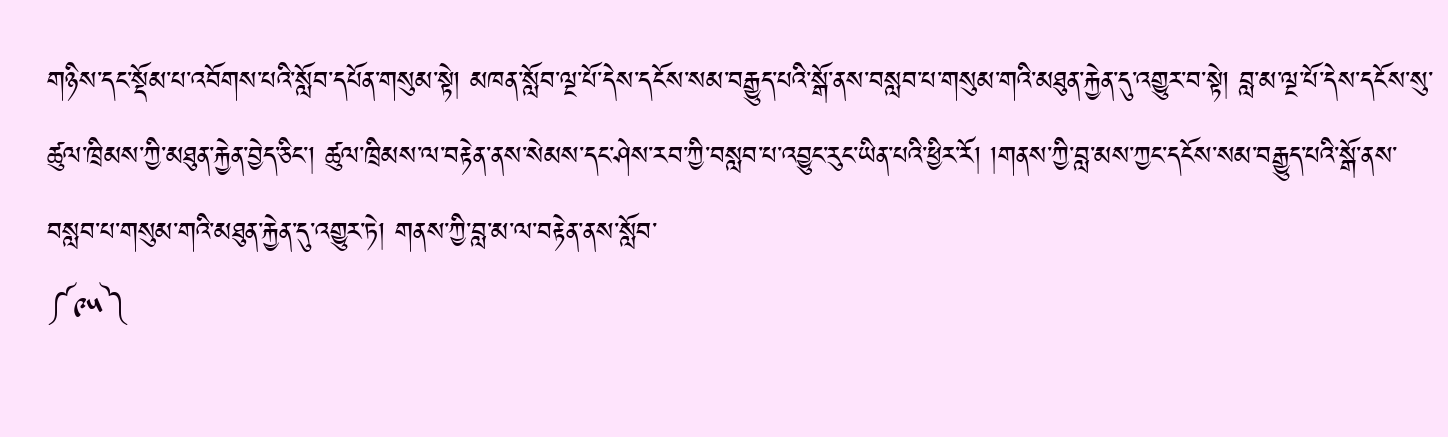གཉིས་དང་སྡོམ་པ་འབོགས་པའི་སློབ་དཔོན་གསུམ་སྟེ། མཁན་སློབ་ལྔ་པོ་དེས་དངོས་སམ་བརྒྱུད་པའི་སྒོ་ནས་བསླབ་པ་གསུམ་གའི་མཐུན་རྐྱེན་དུ་འགྱུར་བ་སྟེ། བླ་མ་ལྔ་པོ་དེས་དངོས་སུ་ཚུལ་ཁྲིམས་ཀྱི་མཐུན་རྐྱེན་བྱེད་ཅིང་། ཚུལ་ཁྲིམས་ལ་བརྟེན་ནས་སེམས་དང་ཤེས་རབ་ཀྱི་བསླབ་པ་འབྱུང་རུང་ཡིན་པའི་ཕྱིར་རོ། །གནས་ཀྱི་བླ་མས་ཀྱང་དངོས་སམ་བརྒྱུད་པའི་སྒོ་ནས་བསླབ་པ་གསུམ་གའི་མཐུན་རྐྱེན་དུ་འགྱུར་ཏེ། གནས་ཀྱི་བླ་མ་ལ་བརྟེན་ནས་སློབ་
༼༩༥༽